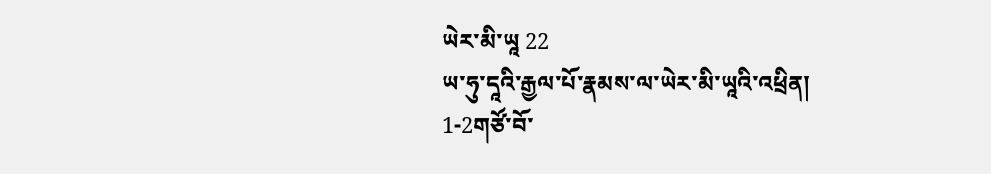ཡེར་མི་ཡཱ 22
ཡ་ཧུ་དཱའི་རྒྱལ་པོ་རྣམས་ལ་ཡེར་མི་ཡཱའི་འཕྲིན།
1-2གཙོ་བོ་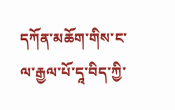དཀོན་མཆོག་གིས་ང་ལ་རྒྱལ་པོ་དཱ་བིད་ཀྱི་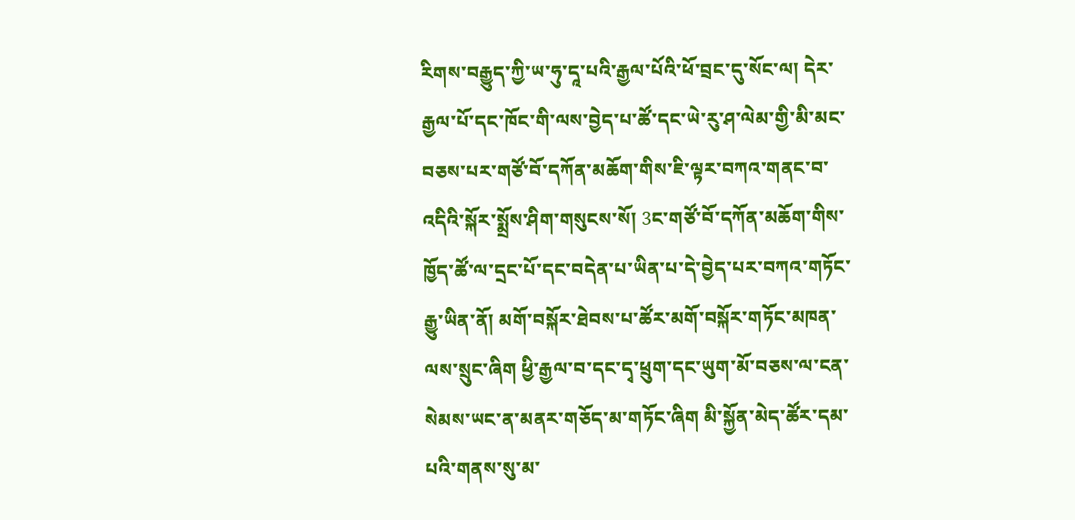རིགས་བརྒྱུད་ཀྱི་ཡ་ཧུ་དཱ་པའི་རྒྱལ་པོའི་ཕོ་བྲང་དུ་སོང་ལ། དེར་རྒྱལ་པོ་དང་ཁོང་གི་ལས་བྱེད་པ་ཚོ་དང་ཡེ་རུ་ཤ་ལེམ་གྱི་མི་མང་བཅས་པར་གཙོ་བོ་དཀོན་མཆོག་གིས་ཇི་ལྟར་བཀའ་གནང་བ་འདིའི་སྐོར་སྨྲོས་ཤིག་གསུངས་སོ། 3ང་གཙོ་བོ་དཀོན་མཆོག་གིས་ཁྱོད་ཚོ་ལ་དྲང་པོ་དང་བདེན་པ་ཡིན་པ་དེ་བྱེད་པར་བཀའ་གཏོང་རྒྱུ་ཡིན་ནོ། མགོ་བསྐོར་ཐེབས་པ་ཚོར་མགོ་བསྐོར་གཏོང་མཁན་ལས་སྲུང་ཞིག ཕྱི་རྒྱལ་བ་དང་དྭ་ཕྲུག་དང་ཡུག་མོ་བཅས་ལ་ངན་སེམས་ཡང་ན་མནར་གཅོད་མ་གཏོང་ཞིག མི་སྐྱོན་མེད་ཚོར་དམ་པའི་གནས་སུ་མ་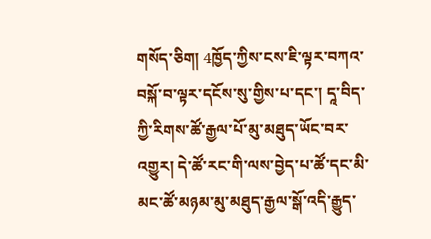གསོད་ཅིག། 4ཁྱོད་ཀྱིས་ངས་ཇི་ལྟར་བཀའ་བསྐོ་བ་ལྟར་དངོས་སུ་གྱིས་པ་དང་། དཱ་བིད་ཀྱི་རིགས་ཚོ་རྒྱལ་པོ་མུ་མཐུད་ཡོང་བར་འགྱུར། དེ་ཚོ་རང་གི་ལས་བྱེད་པ་ཚོ་དང་མི་མང་ཚོ་མཉམ་མུ་མཐུད་རྒྱལ་སྒོ་འདི་རྒྱུད་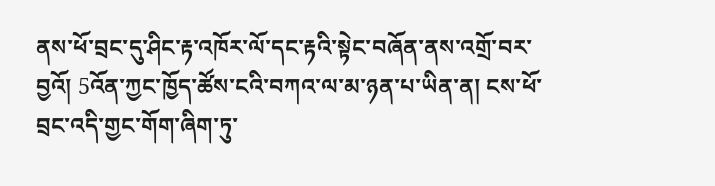ནས་ཕོ་བྲང་དུ་ཤིང་རྟ་འཁོར་ལོ་དང་རྟའི་སྟེང་བཞོན་ནས་འགྲོ་བར་བྱའོ། 5འོན་ཀྱང་ཁྱོད་ཚོས་ངའི་བཀའ་ལ་མ་ཉན་པ་ཡིན་ན། ངས་ཕོ་བྲང་འདི་གྱང་གོག་ཞིག་ཏུ་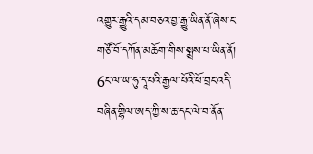འགྱུར་རྒྱུའི་དམ་བཅའ་བྱ་རྒྱུ་ཡིན་ནོ་ཞེས་ང་གཙོ་བོ་དཀོན་མཆོག་གིས་སྨྲས་པ་ཡིན་ནོ།
6ང་ལ་ཡ་ཧུ་དཱ་པའི་རྒྱལ་པོའི་ཕོ་བྲང་འདི་བཞིན་གྷིལ་ཨད་ཀྱི་ས་ཆ་དང་ལེ་བ་ནོན་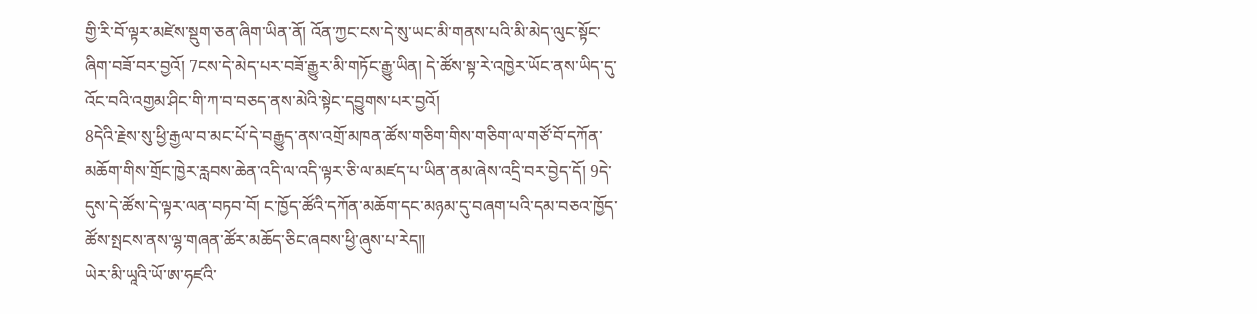གྱི་རི་བོ་ལྟར་མཛེས་སྡུག་ཅན་ཞིག་ཡིན་ནོ། འོན་ཀྱང་ངས་དེ་སུ་ཡང་མི་གནས་པའི་མི་མེད་ལུང་སྟོང་ཞིག་བཟོ་བར་བྱའོ། 7ངས་དེ་མེད་པར་བཟོ་རྒྱུར་མི་གཏོང་རྒྱུ་ཡིན། དེ་ཚོས་སྟ་རེ་འཁྱེར་ཡོང་ནས་ཡིད་དུ་འོང་བའི་འགྱམ་ཤིང་གི་ཀ་བ་བཅད་ནས་མེའི་སྟེང་དབྱུགས་པར་བྱའོ།
8དེའི་རྗེས་སུ་ཕྱི་རྒྱལ་བ་མང་པོ་དེ་བརྒྱུད་ནས་འགྲོ་མཁན་ཚོས་གཅིག་གིས་གཅིག་ལ་གཙོ་བོ་དཀོན་མཆོག་གིས་གྲོང་ཁྱེར་རླབས་ཆེན་འདི་ལ་འདི་ལྟར་ཅི་ལ་མཛད་པ་ཡིན་ནམ་ཞེས་འདྲི་བར་བྱེད་དོ། 9དེ་དུས་དེ་ཚོས་དེ་ལྟར་ལན་བཏབ་བོ། ང་ཁྱོད་ཚོའི་དཀོན་མཆོག་དང་མཉམ་དུ་བཞག་པའི་དམ་བཅའ་ཁྱོད་ཚོས་སྤངས་ནས་ལྷ་གཞན་ཚོར་མཆོད་ཅིང་ཞབས་ཕྱི་ཞུས་པ་རེད༎
ཡེར་མི་ཡཱའི་ཡོ་ཨ་ཧཛའི་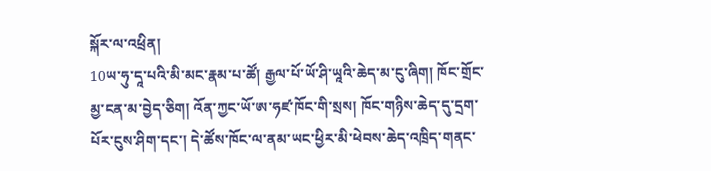སྐོར་ལ་འཕྲིན།
10ཡ་ཧུ་དཱ་པའི་མི་མང་རྣམ་པ་ཚོ། རྒྱལ་པོ་ཡོ་ཤི་ཡཱའི་ཆེད་མ་ངུ་ཞིག། ཁོང་གྲོང་མྱ་ངན་མ་བྱེད་ཅིག། འོན་ཀྱང་ཡོ་ཨ་ཧཛ་ཁོང་གི་སྲས། ཁོང་གཉིས་ཆེད་དུ་དྲག་པོར་ངུས་ཤིག་དང་། དེ་ཚོས་ཁོང་ལ་ནམ་ཡང་ཕྱིར་མི་ཕེབས་ཆེད་འཁྲིད་གནང་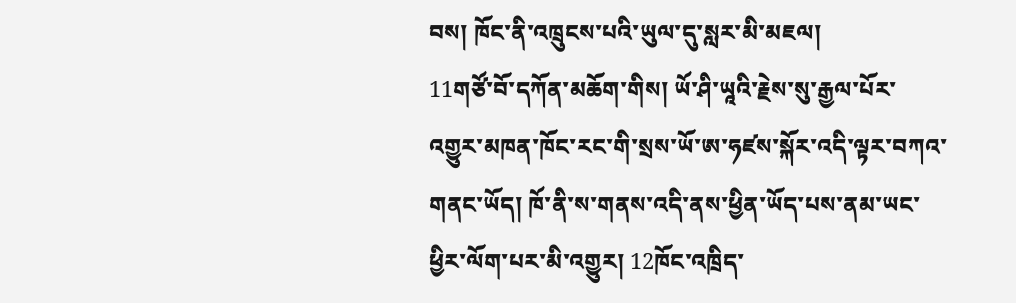བས། ཁོང་ནི་འཁྲུངས་པའི་ཡུལ་དུ་སླར་མི་མཇལ།
11གཙོ་བོ་དཀོན་མཆོག་གིས། ཡོ་ཤི་ཡཱའི་རྗེས་སུ་རྒྱལ་པོར་འགྱུར་མཁན་ཁོང་རང་གི་སྲས་ཡོ་ཨ་ཧཛས་སྐོར་འདི་ལྟར་བཀའ་གནང་ཡོད། ཁོ་ནི་ས་གནས་འདི་ནས་ཕྱིན་ཡོད་པས་ནམ་ཡང་ཕྱིར་ལོག་པར་མི་འགྱུར། 12ཁོང་འཁྲིད་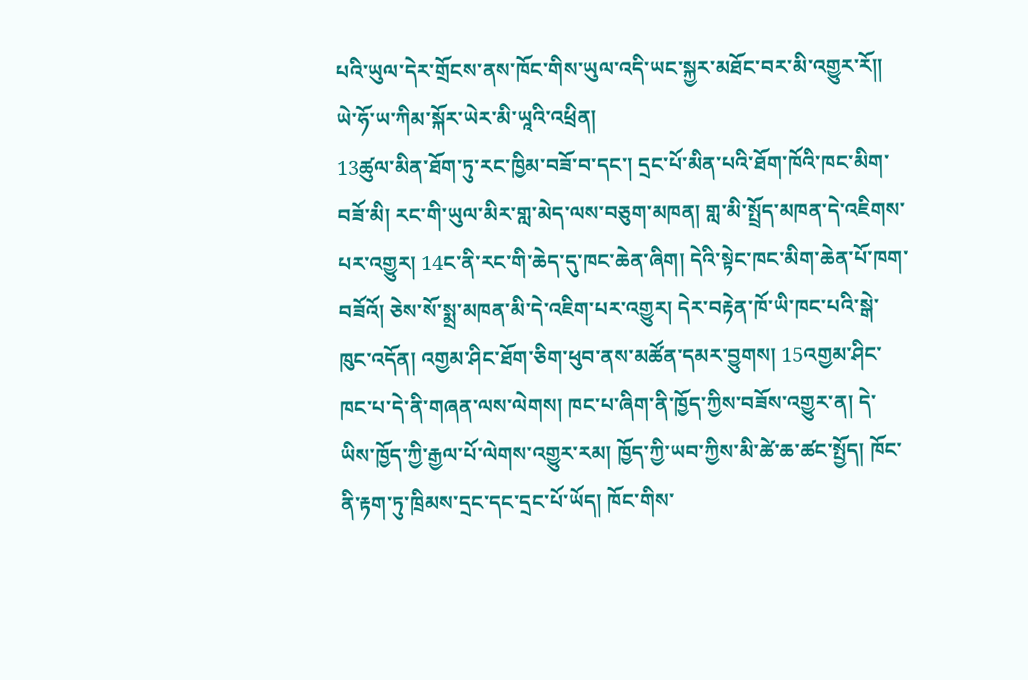པའི་ཡུལ་དེར་གྲོངས་ནས་ཁོང་གིས་ཡུལ་འདི་ཡང་སྐྱར་མཐོང་བར་མི་འགྱུར་རོ༎
ཡེ་ཧོ་ཡ་ཀིམ་སྐོར་ཡེར་མི་ཡཱའི་འཕྲིན།
13ཚུལ་མིན་ཐོག་ཏུ་རང་ཁྱིམ་བཟོ་བ་དང་། དྲང་པོ་མིན་པའི་ཐོག་ཁོའི་ཁང་མིག་བཟོ་མི། རང་གི་ཡུལ་མིར་གླ་མེད་ལས་བཅུག་མཁན། གླ་མི་སྤྲོད་མཁན་དེ་འཇིགས་པར་འགྱུར། 14ང་ནི་རང་གི་ཆེད་དུ་ཁང་ཆེན་ཞིག། དེའི་སྟེང་ཁང་མིག་ཆེན་པོ་ཁག་བཟོའོ། ཅེས་སོ་སྨྲ་མཁན་མི་དེ་འཇིག་པར་འགྱུར། དེར་བརྟེན་ཁོ་ཡི་ཁང་པའི་སྒེ་ཁུང་འདོན། འགྱམ་ཤིང་ཐོག་ཅིག་ཕུབ་ནས་མཚོན་དམར་བྱུགས། 15འགྱམ་ཤིང་ཁང་པ་དེ་ནི་གཞན་ལས་ལེགས། ཁང་པ་ཞིག་ནི་ཁྱོད་ཀྱིས་བཟོས་འགྱུར་ན། དེ་ཡིས་ཁྱོད་ཀྱི་རྒྱལ་པོ་ལེགས་འགྱུར་རམ། ཁྱོད་ཀྱི་ཡབ་ཀྱིས་མི་ཚེ་ཆ་ཚང་སྤྱོད། ཁོང་ནི་རྟག་ཏུ་ཁྲིམས་དྲང་དང་དྲང་པོ་ཡོད། ཁོང་གིས་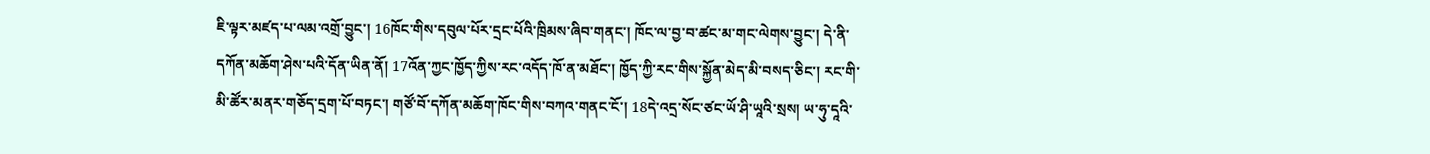ཇི་ལྟར་མཛད་པ་ལམ་འགྲོ་བྱུང་། 16ཁོང་གིས་དབུལ་པོར་དྲང་པོའི་ཁྲིམས་ཞིབ་གནང་། ཁོང་ལ་བྱ་བ་ཚང་མ་གང་ལེགས་བྱུང་། དེ་ནི་དཀོན་མཆོག་ཤེས་པའི་དོན་ཡིན་ནོ། 17འོན་ཀྱང་ཁྱོད་ཀྱིས་རང་འདོད་ཁོ་ན་མཐོང་། ཁྱོད་ཀྱི་རང་གིས་སྐྱོན་མེད་མི་བསད་ཅིང་། རང་གི་མི་ཚོར་མནར་གཅོད་དྲག་པོ་བཏང་། གཙོ་བོ་དཀོན་མཆོག་ཁོང་གིས་བཀའ་གནང་ངོ་། 18དེ་འདྲ་སོང་ཙང་ཡོ་ཤི་ཡཱའི་སྲས། ཡ་ཧུ་དཱའི་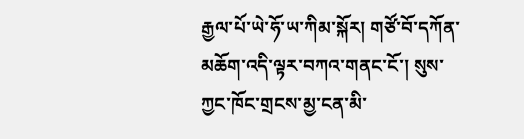རྒྱལ་པོ་ཡེ་ཧོ་ཡ་ཀིམ་སྐོར། གཙོ་བོ་དཀོན་མཆོག་འདི་ལྟར་བཀའ་གནང་ངོ་། སུས་ཀྱང་ཁོང་གྲངས་མྱ་ངན་མི་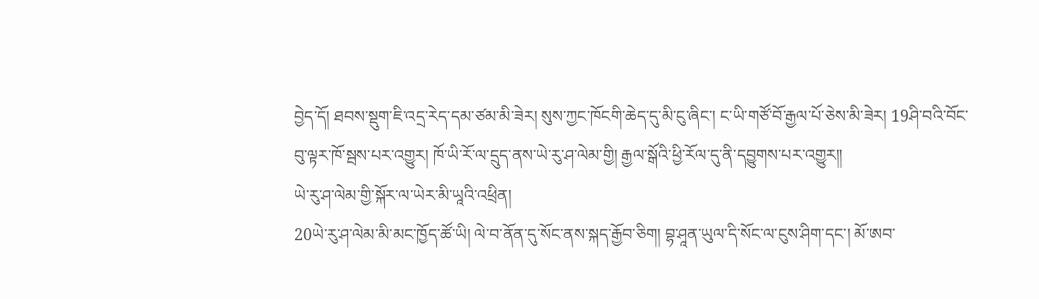བྱེད་དོ། ཐབས་སྡུག་ཇི་འདྲ་རེད་དམ་ཙམ་མི་ཟེར། སུས་ཀྱང་ཁོངགི་ཆེད་དུ་མི་ངུ་ཞིང་། ང་ཡི་གཙོ་བོ་རྒྱལ་པོ་ཅེས་མི་ཟེར། 19ཤི་བའི་བོང་བུ་ལྟར་ཁོ་སྦས་པར་འགྱུར། ཁོ་ཡི་རོ་ལ་དྲུད་ནས་ཡེ་རུ་ཤ་ལེམ་གྱི། རྒྱལ་སྒོའི་ཕྱི་རོལ་དུ་ནི་དབྱུགས་པར་འགྱུར༎
ཡེ་རུ་ཤ་ལེམ་གྱི་སྐོར་ལ་ཡེར་མི་ཡཱའི་འཕྲིན།
20ཡེ་རུ་ཤ་ལེམ་མི་མང་ཁྱོད་ཚོ་ཡི། ལེ་བ་ནོན་དུ་སོང་ནས་སྐད་རྒྱོབ་ཅིག། བྷ་ཤཱན་ཡུལ་དི་སོང་ལ་ངུས་ཤིག་དང་། མོ་ཨབ་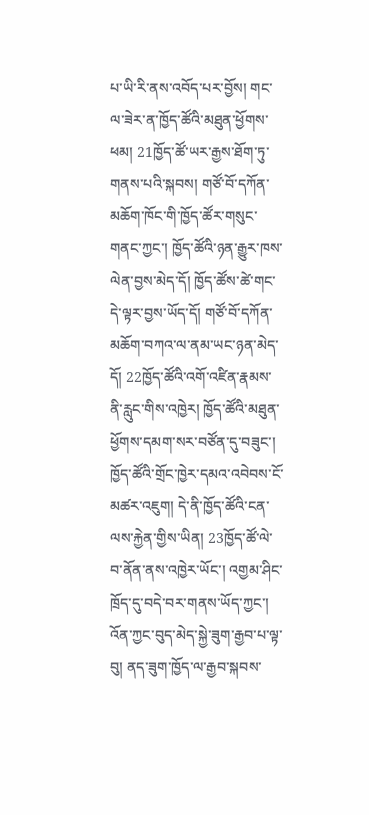པ་ཡི་རི་ནས་འབོད་པར་བྱོས། གང་ལ་ཟེར་ན་ཁྱོད་ཚོའི་མཐུན་ཕྱོགས་ཕམ། 21ཁྱོད་ཚོ་ཡར་རྒྱས་ཐོག་ཏུ་གནས་པའི་སྐབས། གཙོ་བོ་དཀོན་མཆོག་ཁོང་གི་ཁྱོད་ཚོར་གསུང་གནང་ཀྱང་། ཁྱོད་ཚོའི་ཉན་རྒྱུར་ཁས་ལེན་བྱས་མེད་དོ། ཁྱོད་ཚོས་ཚེ་གང་དེ་ལྟར་བྱས་ཡོད་དོ། གཙོ་བོ་དཀོན་མཆོག་བཀའ་ལ་ནམ་ཡང་ཉན་མེད་དོ། 22ཁྱོད་ཚོའི་འགོ་འཛིན་རྣམས་ནི་རླུང་གིས་འཁྱེར། ཁྱོད་ཚོའི་མཐུན་ཕྱོགས་དམག་སར་བཙོན་དུ་བཟུང་། ཁྱོད་ཚོའི་གྲོང་ཁྱེར་དམའ་འབེབས་ངོ་མཚར་འཇུག། དེ་ནི་ཁྱོད་ཚོའི་ངན་ལས་རྐྱེན་གྱིས་ཡིན། 23ཁྱོད་ཚོ་ལེ་བ་ནོན་ནས་འཁྱེར་ཡོང་། འགྱམ་ཤིང་ཁྲོད་དུ་བདེ་བར་གནས་ཡོད་ཀྱང་། འོན་ཀྱང་བུད་མེད་སྐྱེ་ཟུག་རྒྱབ་པ་ལྟ་བུ། ནད་ཟུག་ཁྱོད་ལ་རྒྱབ་སྐབས་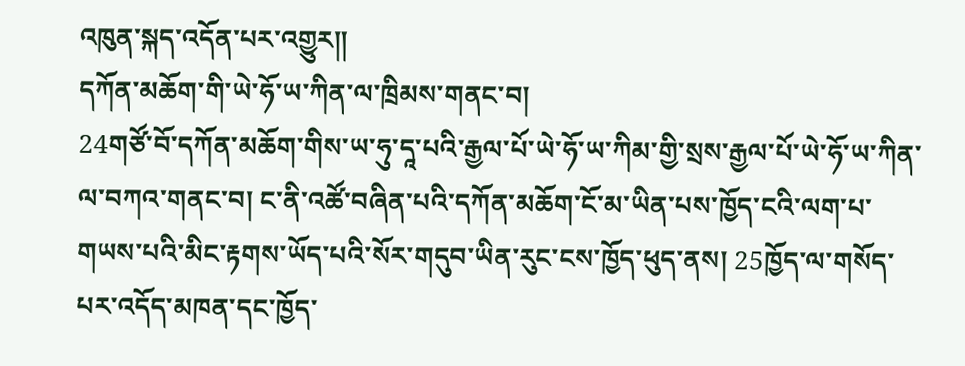འཁུན་སྐད་འདོན་པར་འགྱུར༎
དཀོན་མཆོག་གི་ཡེ་ཧོ་ཡ་ཀིན་ལ་ཁྲིམས་གནང་བ།
24གཙོ་བོ་དཀོན་མཆོག་གིས་ཡ་ཧུ་དཱ་པའི་རྒྱལ་པོ་ཡེ་ཧོ་ཡ་ཀིམ་གྱི་སྲས་རྒྱལ་པོ་ཡེ་ཧོ་ཡ་ཀིན་ལ་བཀའ་གནང་བ། ང་ནི་འཚོ་བཞིན་པའི་དཀོན་མཆོག་ངོ་མ་ཡིན་པས་ཁྱོད་ངའི་ལག་པ་གཡས་པའི་མིང་རྟགས་ཡོད་པའི་སོར་གདུབ་ཡིན་རུང་ངས་ཁྱོད་ཕུད་ནས། 25ཁྱོད་ལ་གསོད་པར་འདོད་མཁན་དང་ཁྱོད་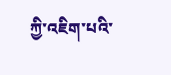ཀྱི་འཇིག་པའི་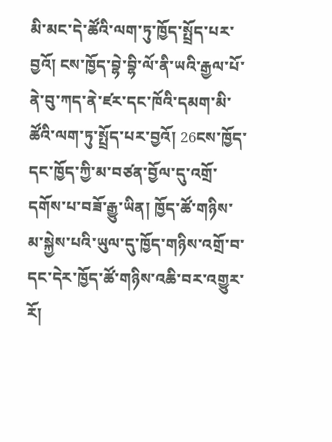མི་མང་དེ་ཚོའི་ལག་ཏུ་ཁྱོད་སྤྲོད་པར་བྱའོ། ངས་ཁྱོད་བྷེ་བྷི་ལོ་ནི་ཡའི་རྒྱལ་པོ་ནེ་བུ་ཀད་ནེ་ཛར་དང་ཁོའི་དམག་མི་ཚོའི་ལག་ཏུ་སྤྲོད་པར་བྱའོ། 26ངས་ཁྱོད་དང་ཁྱོད་ཀྱི་མ་བཙན་བྱོལ་དུ་འགྲོ་དགོས་པ་བཟོ་རྒྱུ་ཡིན། ཁྱོད་ཚོ་གཉིས་མ་སྐྱེས་པའི་ཡུལ་དུ་ཁྱོད་གཉིས་འགྲོ་བ་དང་དེར་ཁྱོད་ཚོ་གཉིས་འཆི་བར་འགྱུར་རོ།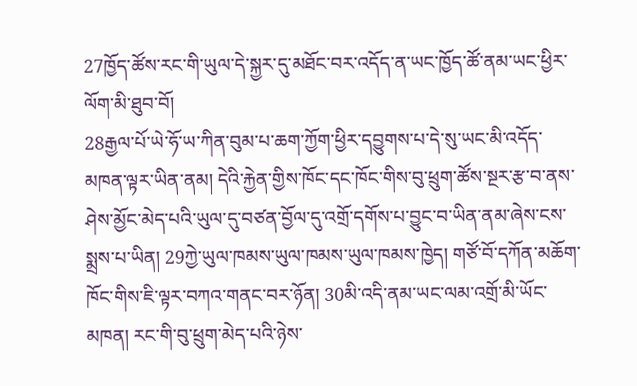27ཁྱོད་ཚོས་རང་གི་ཡུལ་དེ་སྐྱར་དུ་མཐོང་བར་འདོད་ན་ཡང་ཁྱོད་ཚོ་ནམ་ཡང་ཕྱིར་ལོག་མི་ཐུབ་བོ།
28རྒྱལ་པོ་ཡེ་ཧོ་ཡ་ཀིན་བུམ་པ་ཆག་ཀྱོག་ཕྱིར་དབྱུགས་པ་དེ་སུ་ཡང་མི་འདོད་མཁན་ལྟར་ཡིན་ནམ། དེའི་རྐྱེན་གྱིས་ཁོང་དང་ཁོང་གིས་བུ་ཕྲུག་ཚོས་སྔར་རྩ་བ་ནས་ཤེས་མྱོང་མེད་པའི་ཡུལ་དུ་བཙན་བྱོལ་དུ་འགྲོ་དགོས་པ་བྱུང་བ་ཡིན་ནམ་ཞེས་ངས་སྨྲས་པ་ཡིན། 29ཀྱེ་ཡུལ་ཁམས་ཡུལ་ཁམས་ཡུལ་ཁམས་ཁྱེད། གཙོ་བོ་དཀོན་མཆོག་ཁོང་གིས་ཇི་ལྟར་བཀའ་གནང་བར་ཉོན། 30མི་འདི་ནམ་ཡང་ལམ་འགྲོ་མི་ཡོང་མཁན། རང་གི་བུ་ཕྲུག་མེད་པའི་ཉེས་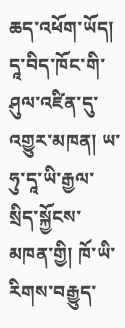ཆད་འཕོག་ཡོད། དཱ་བིད་ཁོང་གི་ཤུལ་འཛིན་དུ་འགྱུར་མཁན། ཡ་ཧུ་དཱ་ཡི་རྒྱལ་སྲིད་སྐྱོངས་མཁན་གྱི། ཁོ་ཡི་རིགས་བརྒྱུད་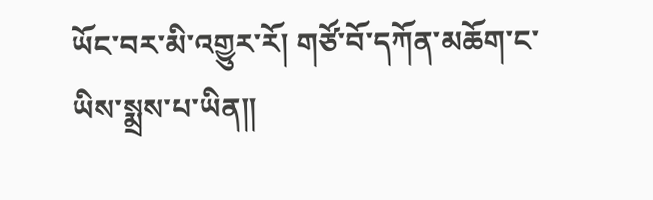ཡོང་བར་མི་འགྱུར་རོ། གཙོ་བོ་དཀོན་མཆོག་ང་ཡིས་སྨྲས་པ་ཡིན༎